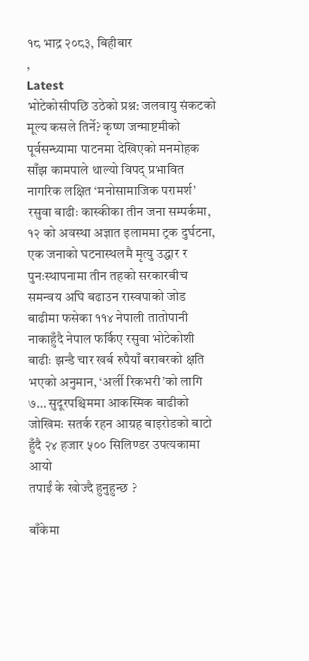१८ भाद्र २०८३, बिहीबार
,
Latest
भोटेकोसीपछि उठेको प्रश्न: जलवायु संकटको मूल्य कसले तिर्ने? कृष्ण जन्माष्टमीको पूर्वसन्ध्यामा पाटनमा देखिएको मनमोहक साँझ कामपाले थाल्यो विपद् प्रभावित नागरिक लक्षित ‘मनोसामाजिक परामर्श’ रसुवा बाढीः कास्कीका तीन जना सम्पर्कमा, १२ को अवस्था अज्ञात इलाममा ट्रक दुर्घटना, एक जनाको घटनास्थलमै मृत्यु उद्धार र पुनःस्थापनामा तीन तहको सरकारबीच समन्वय अघि बढाउन रास्वपाको जोड बाढीमा फसेका ११४ नेपाली तातोपानी नाकाहुँदै नेपाल फर्किए रसुवा भोटेकोशी बाढीः झन्डै चार खर्ब रुपैयाँ बराबरको क्षति भएको अनुमान, ‘अर्ली रिकभरी’को लागि ७… सुदूरपश्चिममा आकस्मिक बाढीको जोखिमः सतर्क रहन आग्रह बाइरोडको बाटो हुँदै २४ हजार ५०० सिलिण्डर उपत्यकामा आयो
तपाईं के खोज्दै हुनुहुन्छ ?

बाँकेमा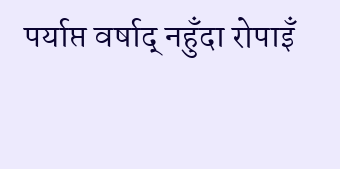पर्याप्त वर्षाद् नहुँदा रोपाइँ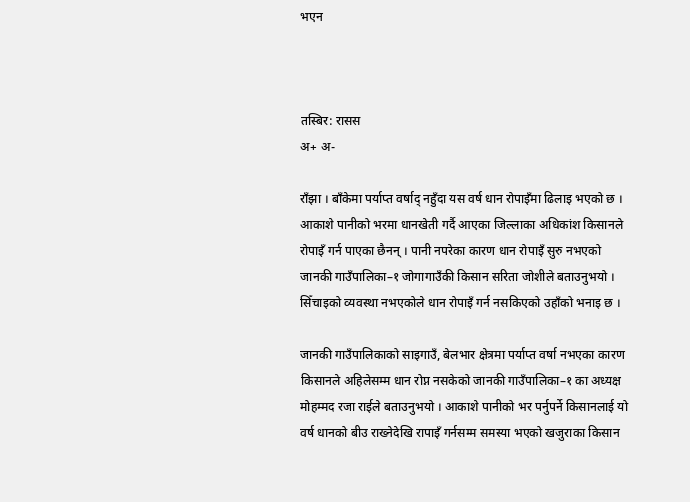भएन



तस्बिर: रासस
अ+ अ-

राँझा । बाँकेमा पर्याप्त वर्षाद् नहुँदा यस वर्ष धान रोपाइँमा ढिलाइ भएको छ । आकाशे पानीको भरमा धानखेती गर्दै आएका जिल्लाका अधिकांश किसानले रोपाइँ गर्न पाएका छैनन् । पानी नपरेका कारण धान रोपाइँ सुरु नभएको जानकी गाउँपालिका–१ जोगागाउँकी किसान सरिता जोशीले बताउनुभयो । सिँचाइको व्यवस्था नभएकोले धान रोपाइँ गर्न नसकिएको उहाँको भनाइ छ ।

जानकी गाउँपालिकाको साइगाउँ, बेलभार क्षेत्रमा पर्याप्त वर्षा नभएका कारण किसानले अहिलेसम्म धान रोप्न नसकेको जानकी गाउँपालिका–१ का अध्यक्ष मोहम्मद रजा राईले बताउनुभयो । आकाशे पानीको भर पर्नुपर्ने किसानलाई यो वर्ष धानको बीउ राख्नेदेखि रापाइँ गर्नसम्म समस्या भएको खजुराका किसान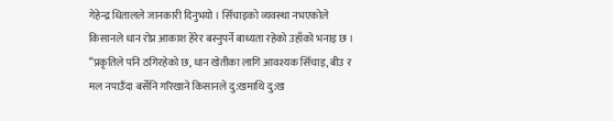गेहेन्द्र धितालले जानकारी दिनुभयो । सिँचाइको व्यवस्था नभएकोले किसानले धान रोप्न आकाश हेरेर बस्नुपर्ने बाध्यता रहेको उहाँको भनाइ छ । “प्रकृतिले पनि ठगिरहेको छ, धान खेतीका लागि आवश्यक सिँचाइ, बीउ र मल नपाउँदा बर्सेनि गरिखाने किसानले दु:खमाथि दु:ख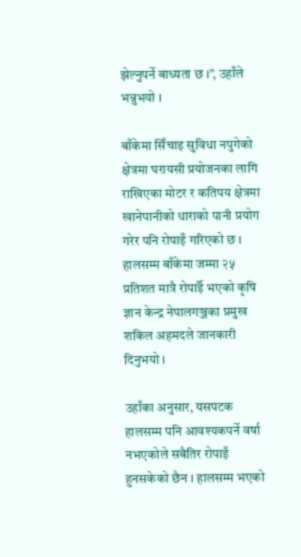झेल्नुपर्ने बाध्यता छ ।”, उहाँले भन्नुभयो ।

बाँकेमा सिँचाइ सुविधा नपुगेको क्षेत्रमा घरायसी प्रयोजनका लागि राखिएका मोटर र कतिपय क्षेत्रमा खानेपानीको धाराको पानी प्रयोग गरेर पनि रोपाइँ गरिएको छ । हालसम्म बाँकेमा जम्मा २५ प्रतिशत मात्रै रोपाईँ भएको कृषि ज्ञान केन्द्र नेपालगञ्जका प्रमुख शकिल अहमदले जानकारी दिनुभयो ।

उहाँका अनुसार, यसपटक हालसम्म पनि आवश्यकपर्ने वर्षा नभएकोले सबैतिर रोपाइँ हुनसकेको छैन । हालसम्म भएको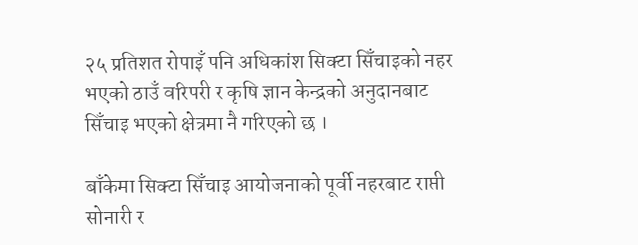२५ प्रतिशत रोपाइँ पनि अधिकांश सिक्टा सिँचाइको नहर भएको ठाउँ वरिपरी र कृषि ज्ञान केन्द्रको अनुदानबाट सिँचाइ भएको क्षेत्रमा नै गरिएको छ ।

बाँकेमा सिक्टा सिँचाइ आयोजनाको पूर्वी नहरबाट राप्ती सोनारी र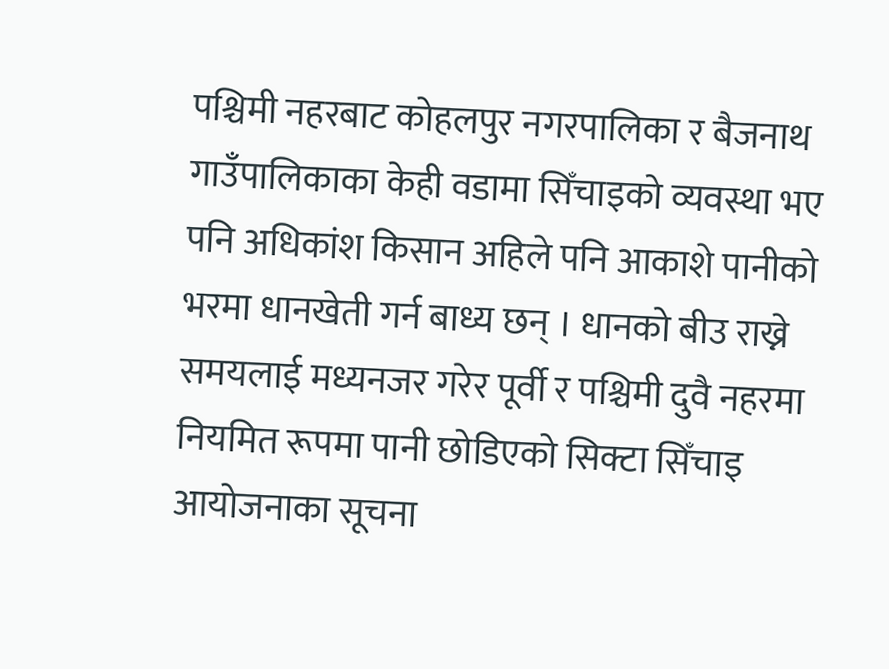पश्चिमी नहरबाट कोहलपुर नगरपालिका र बैजनाथ गाउँपालिकाका केही वडामा सिँचाइको व्यवस्था भए पनि अधिकांश किसान अहिले पनि आकाशे पानीको भरमा धानखेती गर्न बाध्य छन् । धानको बीउ राख्ने समयलाई मध्यनजर गरेर पूर्वी र पश्चिमी दुवै नहरमा नियमित रूपमा पानी छोडिएको सिक्टा सिँचाइ आयोजनाका सूचना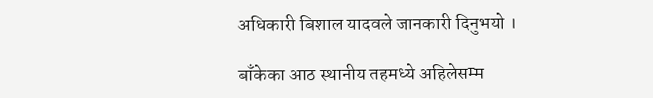अधिकारी बिशाल यादवले जानकारी दिनुभयो ।

बाँकेका आठ स्थानीय तहमध्ये अहिलेसम्म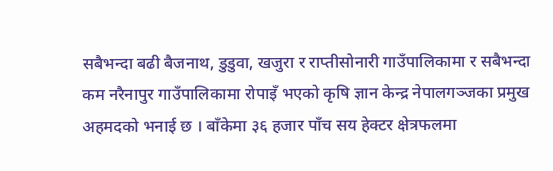सबैभन्दा बढी बैजनाथ, डुडुवा, खजुरा र राप्तीसोनारी गाउँपालिकामा र सबैभन्दा कम नरैनापुर गाउँपालिकामा रोपाइँ भएको कृषि ज्ञान केन्द्र नेपालगञ्जका प्रमुख अहमदको भनाई छ । बाँकेमा ३६ हजार पाँच सय हेक्टर क्षेत्रफलमा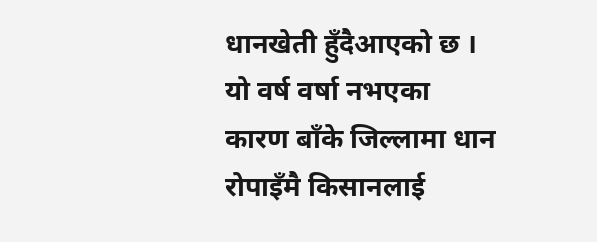धानखेती हुँदैआएको छ । यो वर्ष वर्षा नभएका कारण बाँके जिल्लामा धान रोपाइँमै किसानलाई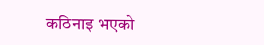कठिनाइ भएको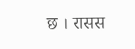छ । रासस